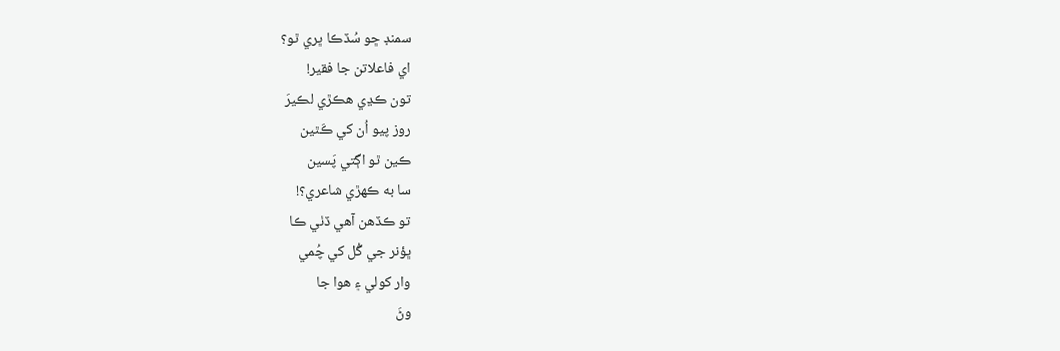سمنڊ ڇو سُڏڪا ڀري ٿو؟
اي فاعلاتن جا فقير!
تون ڪڍي هڪڙي لڪيرَ
روز پيو اُن کي ڪَٿين
ڪين ٿو اڳتي پَسين
سا به ڪهڙي شاعري؟!
تو ڪڏهن آهي ڏٺي ڪا
ڀؤنر جي گُل کي چُمي
وار کولي ۽ هوا جا
وڻَ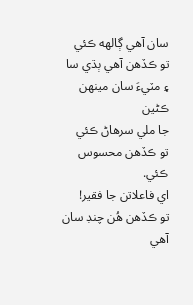سان آهي ڳالهه ڪئي
تو ڪڏهن آهي ٻڌي سا
۽ مٽيءَ سان مينهن ڪڻين
جا ملي سرهاڻ ڪئي
تو ڪڏهن محسوس ڪئي.
اي فاعلاتن جا فقير!
تو ڪڏهن هُن چنڊ سان
آهي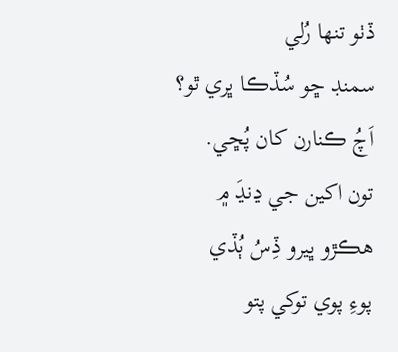ڏٺو تنها رُلي
سمنڊ ڇو سُڏڪا ڀري ٿو؟
اَچُ ڪنارن کان پُڇي.
تون اکين جي ڍنڍَ ۾
هڪڙو ڀيرو ڏِسُ ٻُڏي
پوءِ پوي توکي پتو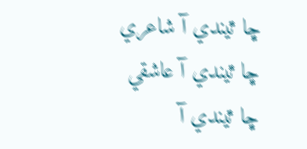ڇا ٿيندي آ شاعري
ڇا ٿيندي آ عاشقي
ڇا ٿيندي آ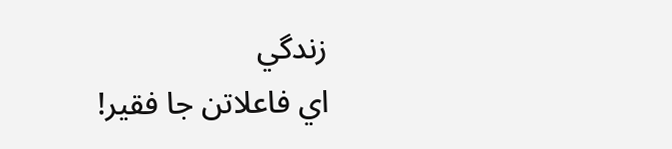زندگي
اي فاعلاتن جا فقير!